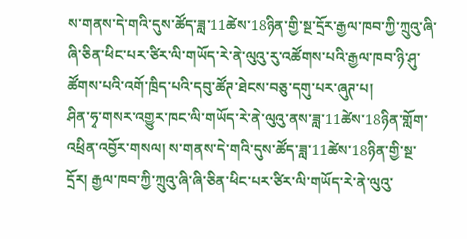ས་གནས་དེ་གའི་དུས་ཚོད་ཟླ་11ཚེས་18ཉིན་གྱི་སྔ་དྲོར་རྒྱལ་ཁབ་ཀྱི་ཀྲུའུ་ཞི་ཞི་ཅིན་ཕིང་པར་ཙིར་ལི་གཡོད་རེ་ནེ་ལུའུ་རུ་འཚོགས་པའི་རྒྱལ་ཁབ་ཉི་ཤུ་ཚོགས་པའི་འགོ་ཁྲིད་པའི་དབུ་ཚོཊ་ཐེངས་བཅུ་དགུ་པར་ཞུཊ་པ།
ཤིན་ཧྭ་གསར་འགྱུར་ཁང་ལི་གཡོད་རེ་ནེ་ལུའུ་ནས་ཟླ་11ཚེས་18ཉིན་གློག་འཕྲིན་འབྱོར་གསལ། ས་གནས་དེ་གའི་དུས་ཚོད་ཟླ་11ཚེས་18ཉིན་གྱི་སྔ་དྲོར། རྒྱལ་ཁབ་ཀྱི་ཀྲུའུ་ཞི་ཞི་ཅིན་ཕིང་པར་ཙིར་ལི་གཡོད་རེ་ནེ་ལུའུ་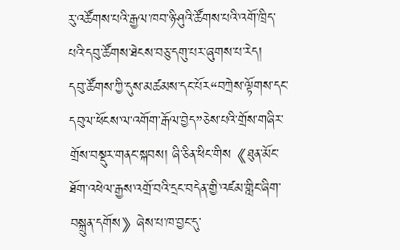རུ་འཚོགས་པའི་རྒྱལ་ཁབ་ཉི་ཤུའི་ཚོགས་པའི་འགོ་ཁྲིད་པའི་དབུ་ཚོགས་ཐེངས་བཅུ་དགུ་པར་ཞུགས་པ་རེད།
དབུ་ཚོགས་ཀྱི་དུས་མཚམས་དང་པོར“བཀྲེས་ལྟོགས་དང་དབུལ་ཕོངས་ལ་འགོག་རྒོལ་བྱེད”ཅེས་པའི་གྲོས་གཞིར་གྲོས་བསྡུར་གནང་སྐབས། ཞི་ཅིན་ཕིང་གིས《ཐུན་མོང་ཐོག་འཕེལ་རྒྱས་འགྲོ་བའི་དྲང་བདེན་གྱི་འཛམ་གླིང་ཞིག་བསྐྲུན་དགོས》ཞེས་པ་ཁ་བྱང་དུ་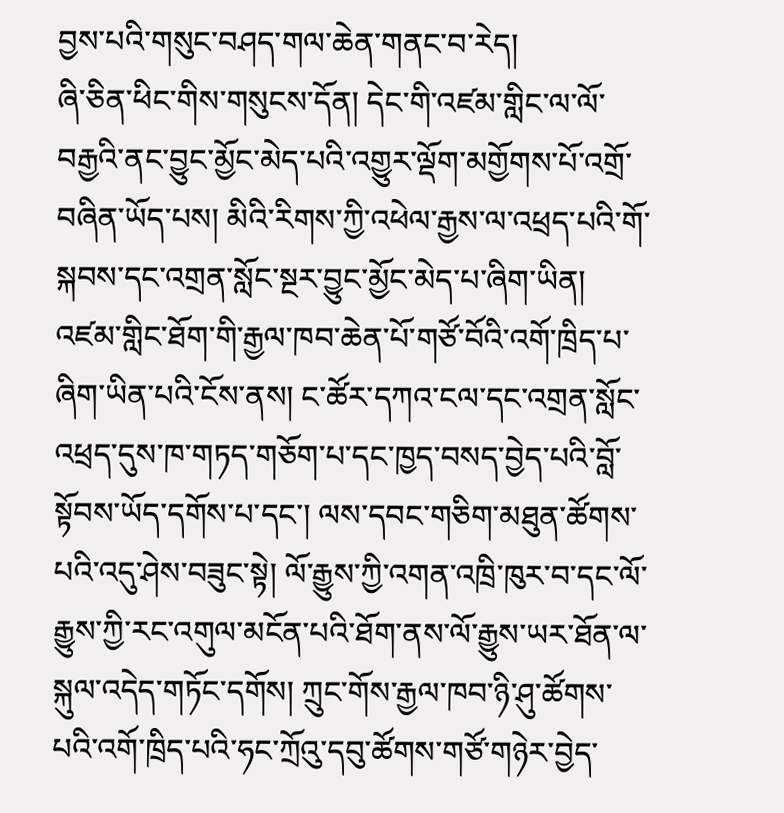བྱས་པའི་གསུང་བཤད་གལ་ཆེན་གནང་བ་རེད།
ཞི་ཅིན་ཕིང་གིས་གསུངས་དོན། དེང་གི་འཛམ་གླིང་ལ་ལོ་བརྒྱའི་ནང་བྱུང་མྱོང་མེད་པའི་འགྱུར་ལྡོག་མགྱོགས་པོ་འགྲོ་བཞིན་ཡོད་པས། མིའི་རིགས་ཀྱི་འཕེལ་རྒྱས་ལ་འཕྲད་པའི་གོ་སྐབས་དང་འགྲན་སློང་སྔར་བྱུང་མྱོང་མེད་པ་ཞིག་ཡིན། འཛམ་གླིང་ཐོག་གི་རྒྱལ་ཁབ་ཆེན་པོ་གཙོ་བོའི་འགོ་ཁྲིད་པ་ཞིག་ཡིན་པའི་ངོས་ནས། ང་ཚོར་དཀའ་ངལ་དང་འགྲན་སློང་འཕྲད་དུས་ཁ་གཏད་གཅོག་པ་དང་ཁྱད་བསད་བྱེད་པའི་བློ་སྟོབས་ཡོད་དགོས་པ་དང་། ལས་དབང་གཅིག་མཐུན་ཚོགས་པའི་འདུ་ཤེས་བཟུང་སྟེ། ལོ་རྒྱུས་ཀྱི་འགན་འཁྲི་ཁུར་བ་དང་ལོ་རྒྱུས་ཀྱི་རང་འགུལ་མངོན་པའི་ཐོག་ནས་ལོ་རྒྱུས་ཡར་ཐོན་ལ་སྐུལ་འདེད་གཏོང་དགོས། ཀྲུང་གོས་རྒྱལ་ཁབ་ཉི་ཤུ་ཚོགས་པའི་འགོ་ཁྲིད་པའི་ཧང་ཀྲོའུ་དབུ་ཚོགས་གཙོ་གཉེར་བྱེད་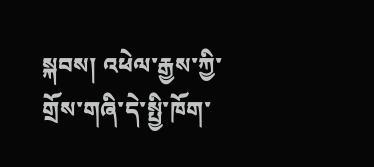སྐབས། འཕེལ་རྒྱས་ཀྱི་གྲོས་གཞི་དེ་སྤྱི་ཁོག་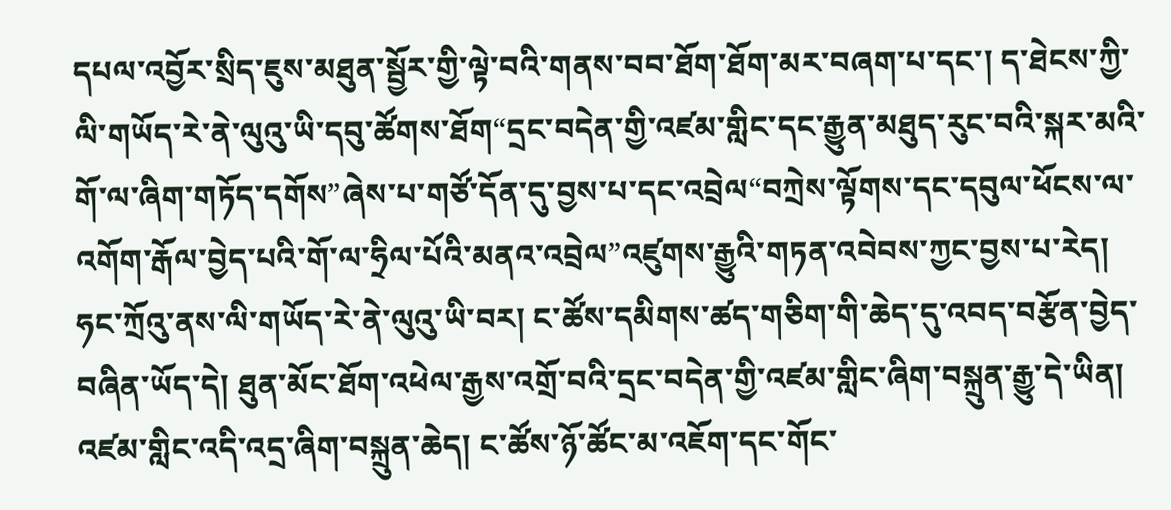དཔལ་འབྱོར་སྲིད་ཇུས་མཐུན་སྦྱོར་གྱི་ལྟེ་བའི་གནས་བབ་ཐོག་ཐོག་མར་བཞག་པ་དང་། ད་ཐེངས་ཀྱི་ལི་གཡོད་རེ་ནེ་ལུའུ་ཡི་དབུ་ཚོགས་ཐོག“དྲང་བདེན་གྱི་འཛམ་གླིང་དང་རྒྱུན་མཐུད་རུང་བའི་སྐར་མའི་གོ་ལ་ཞིག་གཏོད་དགོས”ཞེས་པ་གཙོ་དོན་དུ་བྱས་པ་དང་འབྲེལ“བཀྲེས་ལྟོགས་དང་དབུལ་ཕོངས་ལ་འགོག་རྒོལ་བྱེད་པའི་གོ་ལ་ཧྲིལ་པོའི་མནའ་འབྲེལ”འཛུགས་རྒྱུའི་གཏན་འབེབས་ཀྱང་བྱས་པ་རེད། ཧང་ཀྲོའུ་ནས་ལི་གཡོད་རེ་ནེ་ལུའུ་ཡི་བར། ང་ཚོས་དམིགས་ཚད་གཅིག་གི་ཆེད་དུ་འབད་བརྩོན་བྱེད་བཞིན་ཡོད་དེ། ཐུན་མོང་ཐོག་འཕེལ་རྒྱས་འགྲོ་བའི་དྲང་བདེན་གྱི་འཛམ་གླིང་ཞིག་བསྐྲུན་རྒྱུ་དེ་ཡིན། འཛམ་གླིང་འདི་འདྲ་ཞིག་བསྐྲུན་ཆེད། ང་ཚོས་ཉོ་ཚོང་མ་འཇོག་དང་གོང་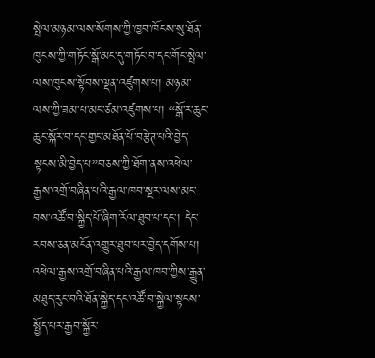སྤེལ་མཉམ་ལས་སོགས་ཀྱི་ཁྱབ་ཁོངས་སུ་ཐོན་ཁུངས་ཀྱི་གཏོང་སྒོ་མང་དུ་གཏོང་བ་དང་གོང་སྤེལ་ལས་ཁུངས་སྟོབས་ལྡན་འཛུགས་པ། མཉམ་ལས་ཀྱི་ཟམ་པ་མང་ཙམ་འཛུགས་པ། “སྒོ་ར་ཆུང་ཆུང་སྐོར་བ་དང་གྱང་མཐོན་པོ་བརྩེཊ་པའི་བྱེད་སྟངས་མི་བྱེད་པ”བཅས་ཀྱི་ཐོག་ནས་འཕེལ་རྒྱས་འགྲོ་བཞིན་པའི་རྒྱལ་ཁབ་སྔར་ལས་མང་བས་འཚོ་བ་སྐྱིད་པོ་ཞིག་རོལ་ཐུབ་པ་དང་། དེང་རབས་ཅན་མངོན་འགྱུར་ཐུབ་པར་བྱེད་དགོས་པ། འཕེལ་རྒྱས་འགྲོ་བཞིན་པའི་རྒྱལ་ཁབ་ཀྱིས་རྒྱུན་མཐུད་རུང་བའི་ཐོན་སྐྱེད་དང་འཚོ་བ་སྐྱེལ་སྟངས་སྤྱོད་པར་རྒྱབ་སྐྱོར་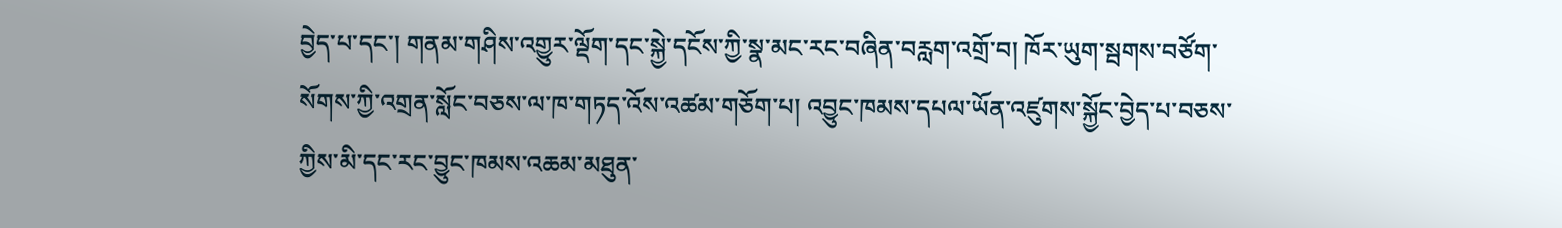བྱེད་པ་དང་། གནམ་གཤིས་འགྱུར་ལྡོག་དང་སྐྱེ་དངོས་ཀྱི་སྣ་མང་རང་བཞིན་བརླག་འགྲོ་བ། ཁོར་ཡུག་སྦགས་བཙོག་སོགས་ཀྱི་འགྲན་སློང་བཅས་ལ་ཁ་གཏད་འོས་འཚམ་གཅོག་པ། འབྱུང་ཁམས་དཔལ་ཡོན་འཛུགས་སྐྱོང་བྱེད་པ་བཅས་ཀྱིས་མི་དང་རང་བྱུང་ཁམས་འཆམ་མཐུན་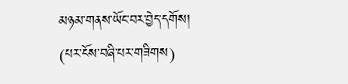མཉམ་གནས་ཡོང་བར་བྱེད་དགོས། (པར་ངོས་བཞི་པར་གཟིགས)